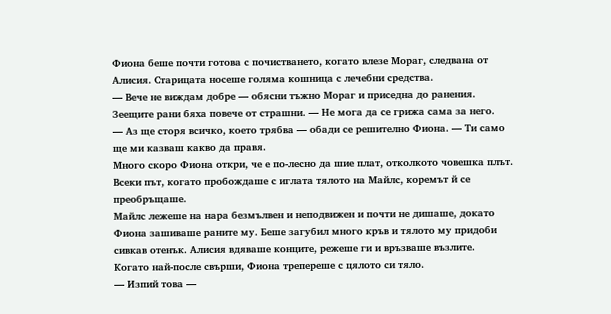Фиона беше почти готова с почистването, когато влезе Мораг, следвана от Алисия. Старицата носеше голяма кошница с лечебни средства.
— Вече не виждам добре — обясни тъжно Мораг и приседна до ранения. Зеещите рани бяха повече от страшни. — Не мога да се грижа сама за него.
— Аз ще сторя всичко, което трябва — обади се решително Фиона. — Ти само ще ми казваш какво да правя.
Много скоро Фиона откри, че е по-лесно да шие плат, отколкото човешка плът. Всеки път, когато пробождаше с иглата тялото на Майлс, коремът й се преобръщаше.
Майлс лежеше на нара безмълвен и неподвижен и почти не дишаше, докато Фиона зашиваше раните му. Беше загубил много кръв и тялото му придоби сивкав отенък. Алисия вдяваше конците, режеше ги и връзваше възлите.
Когато най-после свърши, Фиона трепереше с цялото си тяло.
— Изпий това —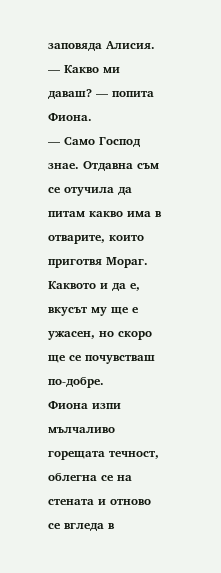заповяда Алисия.
— Какво ми даваш? — попита Фиона.
— Само Господ знае. Отдавна съм се отучила да питам какво има в отварите, които приготвя Мораг. Каквото и да е, вкусът му ще е ужасен, но скоро ще се почувстваш по-добре.
Фиона изпи мълчаливо горещата течност, облегна се на стената и отново се вгледа в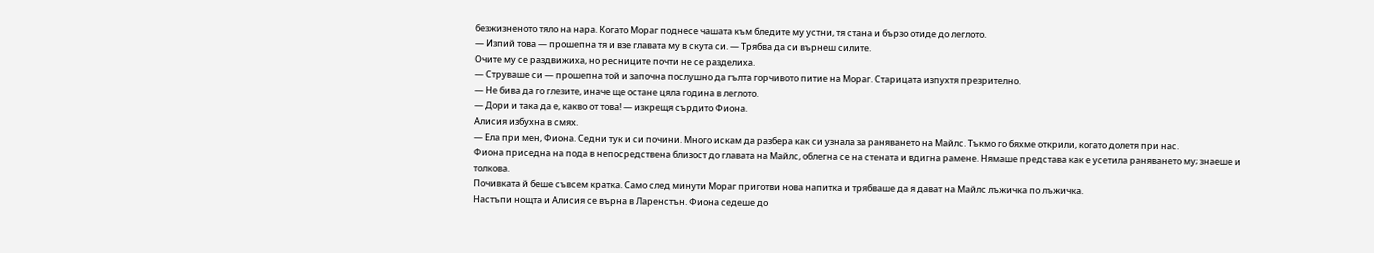безжизненото тяло на нара. Когато Мораг поднесе чашата към бледите му устни, тя стана и бързо отиде до леглото.
— Изпий това — прошепна тя и взе главата му в скута си. — Трябва да си върнеш силите.
Очите му се раздвижиха, но ресниците почти не се разделиха.
— Струваше си — прошепна той и започна послушно да гълта горчивото питие на Мораг. Старицата изпухтя презрително.
— Не бива да го глезите, иначе ще остане цяла година в леглото.
— Дори и така да е, какво от това! — изкрещя сърдито Фиона.
Алисия избухна в смях.
— Ела при мен, Фиона. Седни тук и си почини. Много искам да разбера как си узнала за раняването на Майлс. Тъкмо го бяхме открили, когато долетя при нас.
Фиона приседна на пода в непосредствена близост до главата на Майлс, облегна се на стената и вдигна рамене. Нямаше представа как е усетила раняването му; знаеше и толкова.
Почивката й беше съвсем кратка. Само след минути Мораг приготви нова напитка и трябваше да я дават на Майлс лъжичка по лъжичка.
Настъпи нощта и Алисия се върна в Ларенстън. Фиона седеше до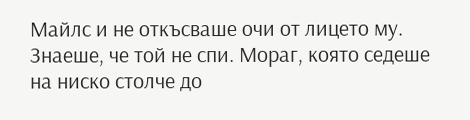Майлс и не откъсваше очи от лицето му. Знаеше, че той не спи. Мораг, която седеше на ниско столче до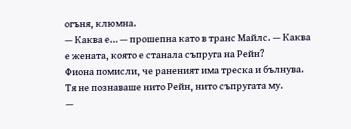огъня, клюмна.
— Каква е… — прошепна като в транс Майлс. — Каква е жената, която е станала съпруга на Рейн?
Фиона помисли, че раненият има треска и бълнува. Тя не познаваше нито Рейн, нито съпругата му.
—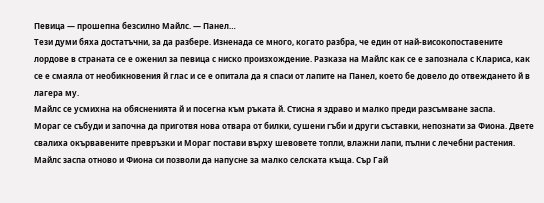Певица — прошепна безсилно Майлс. — Панел…
Тези думи бяха достатъчни, за да разбере. Изненада се много, когато разбра, че един от най-високопоставените лордове в страната се е оженил за певица с ниско произхождение. Разказа на Майлс как се е запознала с Клариса, как се е смаяла от необикновения й глас и се е опитала да я спаси от лапите на Панел, което бе довело до отвеждането й в лагера му.
Майлс се усмихна на обясненията й и посегна към ръката й. Стисна я здраво и малко преди разсъмване заспа.
Мораг се събуди и започна да приготвя нова отвара от билки, сушени гъби и други съставки, непознати за Фиона. Двете свалиха окървавените превръзки и Мораг постави върху шевовете топли, влажни лапи, пълни с лечебни растения.
Майлс заспа отново и Фиона си позволи да напусне за малко селската къща. Сър Гай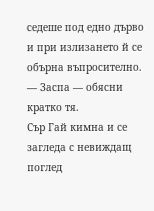седеше под едно дърво и при излизането й се обърна въпросително.
— Заспа — обясни кратко тя.
Сър Гай кимна и се загледа с невиждащ поглед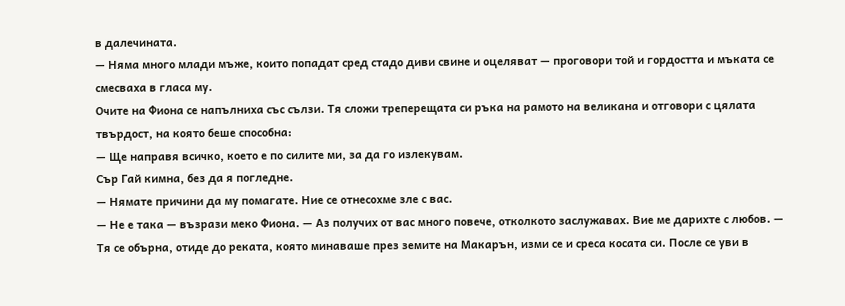в далечината.
— Няма много млади мъже, които попадат сред стадо диви свине и оцеляват — проговори той и гордостта и мъката се смесваха в гласа му.
Очите на Фиона се напълниха със сълзи. Тя сложи треперещата си ръка на рамото на великана и отговори с цялата твърдост, на която беше способна:
— Ще направя всичко, което е по силите ми, за да го излекувам.
Сър Гай кимна, без да я погледне.
— Нямате причини да му помагате. Ние се отнесохме зле с вас.
— Не е така — възрази меко Фиона. — Аз получих от вас много повече, отколкото заслужавах. Вие ме дарихте с любов. — Тя се обърна, отиде до реката, която минаваше през земите на Макарън, изми се и среса косата си. После се уви в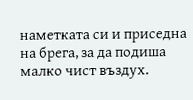наметката си и приседна на брега, за да подиша малко чист въздух.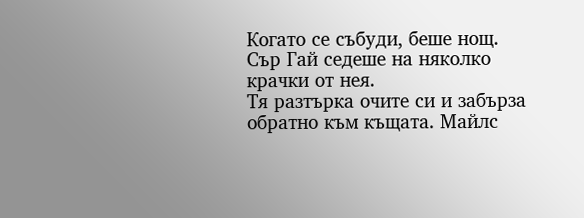Когато се събуди, беше нощ. Сър Гай седеше на няколко крачки от нея.
Тя разтърка очите си и забърза обратно към къщата. Майлс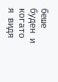беше буден и когато я видя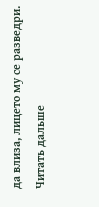да влиза, лицето му се разведри.
Читать дальше